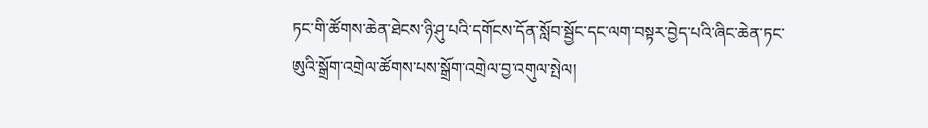ཏང་གི་ཚོགས་ཆེན་ཐེངས་ཉི་ཤུ་པའི་དགོངས་དོན་སློབ་སྦྱོང་དང་ལག་བསྟར་བྱེད་པའི་ཞིང་ཆེན་ཏང་ཨུའི་སྒྲོག་འགྲེལ་ཚོགས་པས་སྒྲོག་འགྲེལ་བྱ་འགུལ་སྤེལ།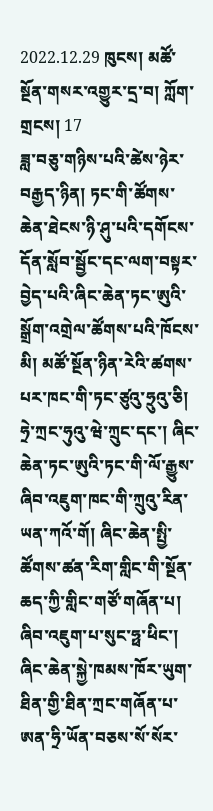2022.12.29 ཁུངས། མཚོ་སྔོན་གསར་འགྱུར་དྲ་བ། ཀློག་གྲངས། 17
ཟླ་བཅུ་གཉིས་པའི་ཚེས་ཉེར་བརྒྱད་ཉིན། ཏང་གི་ཚོགས་ཆེན་ཐེངས་ཉི་ཤུ་པའི་དགོངས་དོན་སློབ་སྦྱོང་དང་ལག་བསྟར་བྱེད་པའི་ཞིང་ཆེན་ཏང་ཨུའི་སྒྲོག་འགྲེལ་ཚོགས་པའི་ཁོངས་མི། མཚོ་སྔོན་ཉིན་རེའི་ཚགས་པར་ཁང་གི་ཏང་ཙུའུ་ཧྲུའུ་ཅི། ཧྲེ་ཀྲང་ཧུའུ་ཝེ་ཀྲུང་དང་། ཞིང་ཆེན་ཏང་ཨུའི་ཏང་གི་ལོ་རྒྱུས་ཞིབ་འཇུག་ཁང་གི་ཀྲུའུ་རིན་ཡན་ཀའོ་གོ། ཞིང་ཆེན་སྤྱི་ཚོགས་ཚན་རིག་གླིང་གི་སྔོན་ཆད་ཀྱི་གླིང་གཙོ་གཞོན་པ། ཞིབ་འཇུག་པ་སུང་ཧྥ་ཕིང་། ཞིང་ཆེན་སྐྱེ་ཁམས་ཁོར་ཡུག་ཐིན་གྱི་ཐིན་ཀྲང་གཞོན་པ་ཨན་ཧྲི་ཡོན་བཅས་སོ་སོར་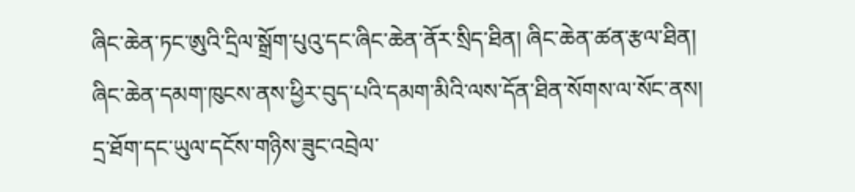ཞིང་ཆེན་ཏང་ཨུའི་དྲིལ་སྒྲོག་པུའུ་དང་ཞིང་ཆེན་ནོར་སྲིད་ཐིན། ཞིང་ཆེན་ཚན་རྩལ་ཐིན། ཞིང་ཆེན་དམག་ཁུངས་ནས་ཕྱིར་བུད་པའི་དམག་མིའི་ལས་དོན་ཐིན་སོགས་ལ་སོང་ནས། དྲ་ཐོག་དང་ཡུལ་དངོས་གཉིས་ཟུང་འབྲེལ་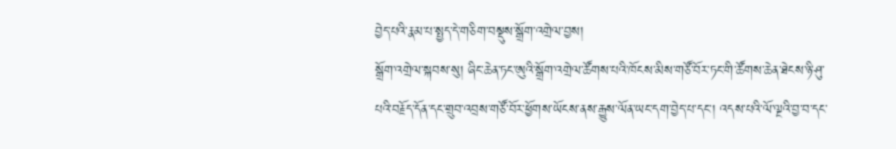བྱེད་པའི་རྣམ་པ་སྤྱད་དེ་གཅིག་བསྡུས་སྒྲོག་འགྲེལ་བྱས།
སྒྲོག་འགྲེལ་སྐབས་སུ། ཞིང་ཆེན་ཏང་ཨུའི་སྒྲོག་འགྲེལ་ཚོགས་པའི་ཁོངས་མིས་གཙོ་བོར་ཏང་གི་ཚོགས་ཆེན་ཐེངས་ཉི་ཤུ་པའི་བརྗོད་དོན་དང་གྲུབ་འབྲས་གཙོ་བོར་ཕྱོགས་ཡོངས་ནས་རྒྱུས་ལོན་ཡང་དག་བྱེད་པ་དང་། འདས་པའི་ལོ་ལྔའི་བྱ་བ་དང་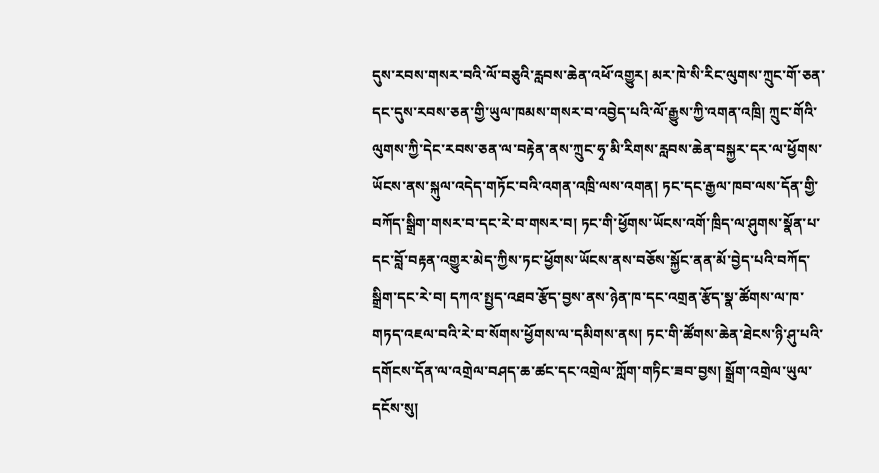དུས་རབས་གསར་བའི་ལོ་བཅུའི་རླབས་ཆེན་འཕོ་འགྱུར། མར་ཁེ་སི་རིང་ལུགས་ཀྲུང་གོ་ཅན་དང་དུས་རབས་ཅན་གྱི་ཡུལ་ཁམས་གསར་བ་འབྱེད་པའི་ལོ་རྒྱུས་ཀྱི་འགན་འཁྲི། ཀྲུང་གོའི་ལུགས་ཀྱི་དེང་རབས་ཅན་ལ་བརྟེན་ནས་ཀྲུང་ཧྭ་མི་རིགས་རླབས་ཆེན་བསྐྱར་དར་ལ་ཕྱོགས་ཡོངས་ནས་སྐུལ་འདེད་གཏོང་བའི་འགན་འཁྲི་ལས་འགན། ཏང་དང་རྒྱལ་ཁབ་ལས་དོན་གྱི་བཀོད་སྒྲིག་གསར་བ་དང་རེ་བ་གསར་བ། ཏང་གི་ཕྱོགས་ཡོངས་འགོ་ཁྲིད་ལ་ཤུགས་སྣོན་པ་དང་བློ་བརྟན་འགྱུར་མེད་ཀྱིས་ཏང་ཕྱོགས་ཡོངས་ནས་བཅོས་སྐྱོང་ནན་མོ་བྱེད་པའི་བཀོད་སྒྲིག་དང་རེ་བ། དཀའ་སྤྱད་འཐབ་རྩོད་བྱས་ནས་ཉེན་ཁ་དང་འགྲན་རྩོད་སྣ་ཚོགས་ལ་ཁ་གཏད་འཇལ་བའི་རེ་བ་སོགས་ཕྱོགས་ལ་དམིགས་ནས། ཏང་གི་ཚོགས་ཆེན་ཐེངས་ཉི་ཤུ་པའི་དགོངས་དོན་ལ་འགྲེལ་བཤད་ཆ་ཚང་དང་འགྲེལ་ཀློག་གཏིང་ཟབ་བྱས། སྒྲོག་འགྲེལ་ཡུལ་དངོས་སུ།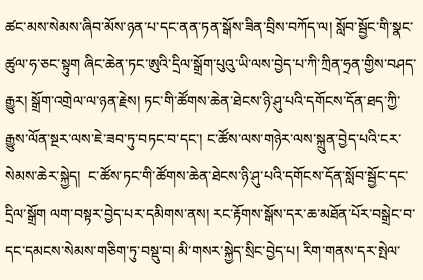ཚང་མས་སེམས་ཞིབ་མོས་ཉན་པ་དང་ནན་ཏན་སྒོས་ཟིན་བྲིས་བཀོད་ལ། སློབ་སྦྱོང་གི་སྣང་ཚུལ་ཧ་ཅང་སྟུག ཞིང་ཆེན་ཏང་ཨུའི་དྲིལ་སྒྲོག་པུའུ་ཡི་ལས་བྱེད་པ་ཀི་ཀྲིན་ཧྲན་གྱིས་བཤད་རྒྱུར། སྒྲོག་འགྲེལ་ལ་ཉན་རྗེས། ཏང་གི་ཚོགས་ཆེན་ཐེངས་ཉི་ཤུ་པའི་དགོངས་དོན་ཐད་ཀྱི་རྒྱུས་ལོན་སྔར་ལས་ཇེ་ཟབ་ཏུ་བཏང་བ་དང་། ང་ཚོས་ལས་གཉེར་ལས་སྐྲུན་བྱེད་པའི་ངར་སེམས་ཆེར་སྐྱེད།  ང་ཚོས་ཏང་གི་ཚོགས་ཆེན་ཐེངས་ཉི་ཤུ་པའི་དགོངས་དོན་སློབ་སྦྱོང་དང་དྲིལ་སྒྲོག ལག་བསྟར་བྱེད་པར་དམིགས་ནས། རང་རྟོགས་སྒོས་དར་ཆ་མཐོན་པོར་བསྒྲེང་བ་དང་དམངས་སེམས་གཅིག་ཏུ་བསྡུ་བ། མི་གསར་སྐྱེད་སྲིང་བྱེད་པ། རིག་གནས་དར་སྤེལ་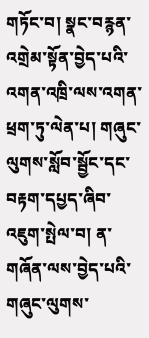གཏོང་བ། སྣང་བརྙན་འགྲེམ་སྟོན་བྱེད་པའི་འགན་འཁྲི་ལས་འགན་ཕྲག་ཏུ་ལེན་པ། གཞུང་ལུགས་སློབ་སྦྱོང་དང་བརྟག་དཔྱད་ཞིབ་འཇུག་སྤེལ་བ། ན་གཞོན་ལས་བྱེད་པའི་གཞུང་ལུགས་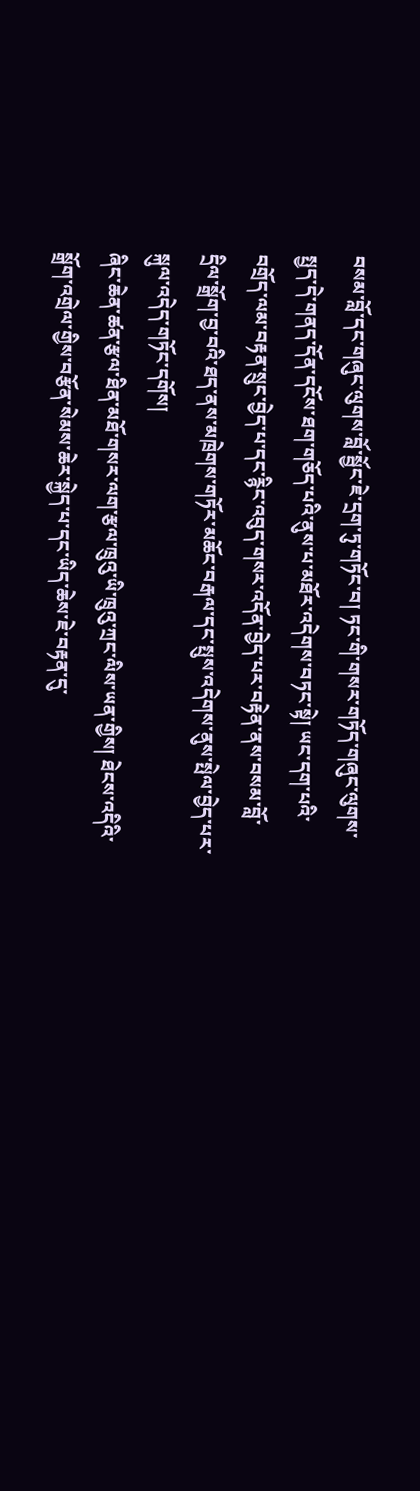བསམ་བློ་དང་གཞུང་ལུགས་བློ་སྦྱོང་ཇེ་དྲག་ཏུ་གཏོང་བ། ཏང་གི་གསར་གཏོད་གཞུང་ལུགས་སྤྱད་དེ་གནད་དོན་དངོས་ཐག་གཅོད་པའི་ནུས་པ་མཐོར་འདེགས་བཏང་སྟེ། ཡང་དག་པའི་བགྲོད་ལམ་བརྟན་སྲུང་བྱེད་པ་དང་རྙིང་འབུད་གསར་འདོན་བྱེད་པར་བརྟེན་ནས་བསམ་བློ་དྲིལ་སྒྲོག་བྱ་བའི་ཐད་ནས་མཁྲེགས་གཏོར་མཆོང་བརྒལ་དང་སྤུས་འདེགས་ནུས་སྤེལ་བྱེད་པར་སྐུལ་འདེད་གཏོང་དགོས།
ཞིང་ཆེན་ཚན་རྩལ་ཐིན་མཐོ་གསར་ལག་རྩལ་ཁྲུའུ་ཡི་ཁྲུའུ་ཀྲང་ལིས་ཡན་གྱིས། ཐེངས་འདིའི་སྒྲོག་འགྲེལ་གྱིས་བརྩོན་སེམས་ཆེར་སྐྱེད་པ་དང་ཡིད་ཆེས་ཇེ་བརྟན་དུ་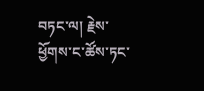བཏང་ལ། རྗེས་ཕྱོགས་ང་ཚོས་ཏང་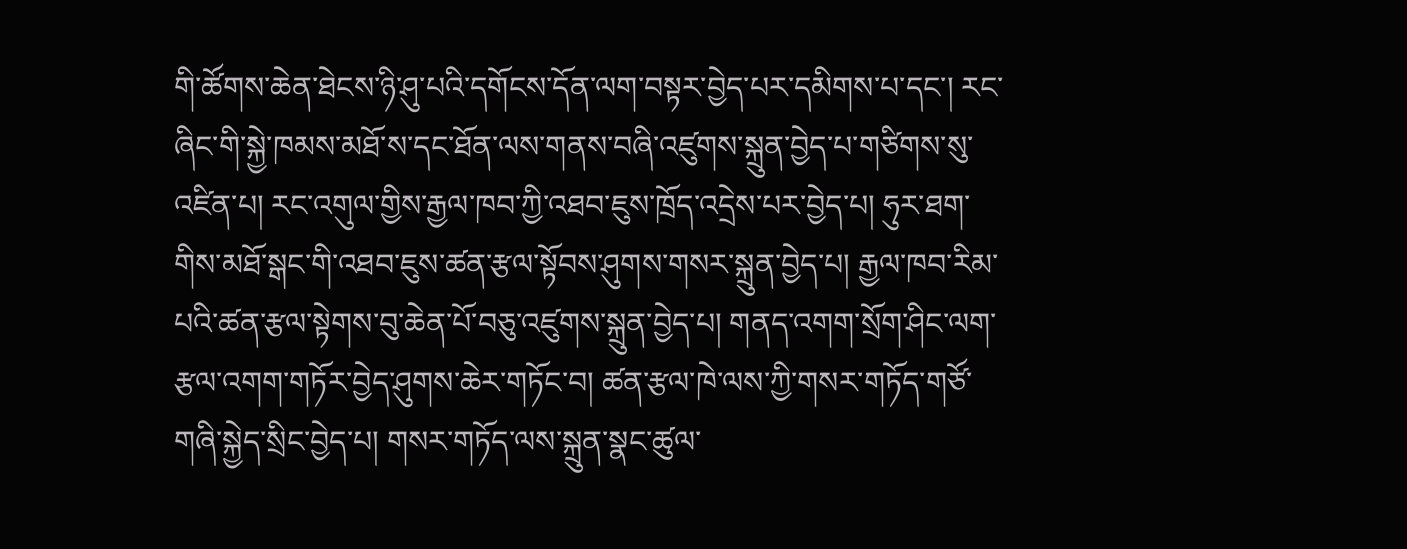གི་ཚོགས་ཆེན་ཐེངས་ཉི་ཤུ་པའི་དགོངས་དོན་ལག་བསྟར་བྱེད་པར་དམིགས་པ་དང་། རང་ཞིང་གི་སྐྱེ་ཁམས་མཐོ་ས་དང་ཐོན་ལས་གནས་བཞི་འཛུགས་སྐྲུན་བྱེད་པ་གཙིགས་སུ་འཛིན་པ། རང་འགུལ་གྱིས་རྒྱལ་ཁབ་ཀྱི་འཐབ་ཇུས་ཁྲོད་འདྲེས་པར་བྱེད་པ། ཧུར་ཐག་གིས་མཐོ་སྒང་གི་འཐབ་ཇུས་ཚན་རྩལ་སྟོབས་ཤུགས་གསར་སྐྲུན་བྱེད་པ། རྒྱལ་ཁབ་རིམ་པའི་ཚན་རྩལ་སྟེགས་བུ་ཆེན་པོ་བཅུ་འཛུགས་སྐྲུན་བྱེད་པ། གནད་འགག་སྲོག་ཤིང་ལག་རྩལ་འགག་གཏོར་བྱེད་ཤུགས་ཆེར་གཏོང་བ། ཚན་རྩལ་ཁེ་ལས་ཀྱི་གསར་གཏོད་གཙོ་གཞི་སྐྱེད་སྲིང་བྱེད་པ། གསར་གཏོད་ལས་སྐྲུན་སྣང་ཚུལ་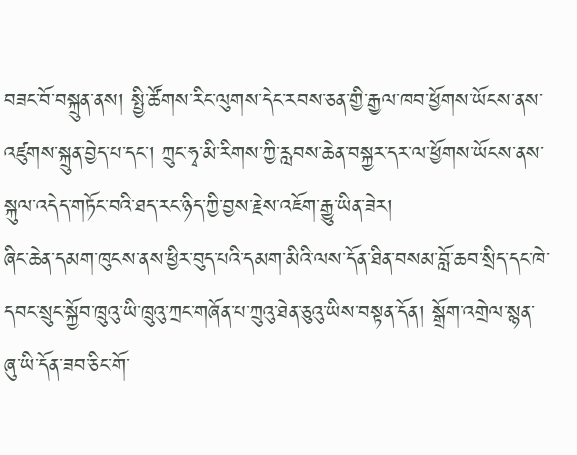བཟང་བོ་བསྐྲུན་ནས། སྤྱི་ཚོགས་རིང་ལུགས་དེང་རབས་ཅན་གྱི་རྒྱལ་ཁབ་ཕྱོགས་ཡོངས་ནས་འཛུགས་སྐྲུན་བྱེད་པ་དང་། ཀྲུང་ཧྭ་མི་རིགས་ཀྱི་རླབས་ཆེན་བསྐྱར་དར་ལ་ཕྱོགས་ཡོངས་ནས་སྐུལ་འདེད་གཏོང་བའི་ཐད་རང་ཉིད་ཀྱི་བྱས་རྗེས་འཇོག་རྒྱུ་ཡིན་ཟེར།
ཞིང་ཆེན་དམག་ཁུངས་ནས་ཕྱིར་བུད་པའི་དམག་མིའི་ལས་དོན་ཐིན་བསམ་བློ་ཆབ་སྲིད་དང་ཁེ་དབང་སྲུང་སྐྱོབ་ཁྲུའུ་ཡི་ཁྲུའུ་ཀྲང་གཞོན་པ་ཀྲུའུ་ཐེན་ཅུའུ་ཡིས་བསྟན་དོན། སྒྲོག་འགྲེལ་སྙན་ཞུ་ཡི་དོན་ཟབ་ཅིང་གོ་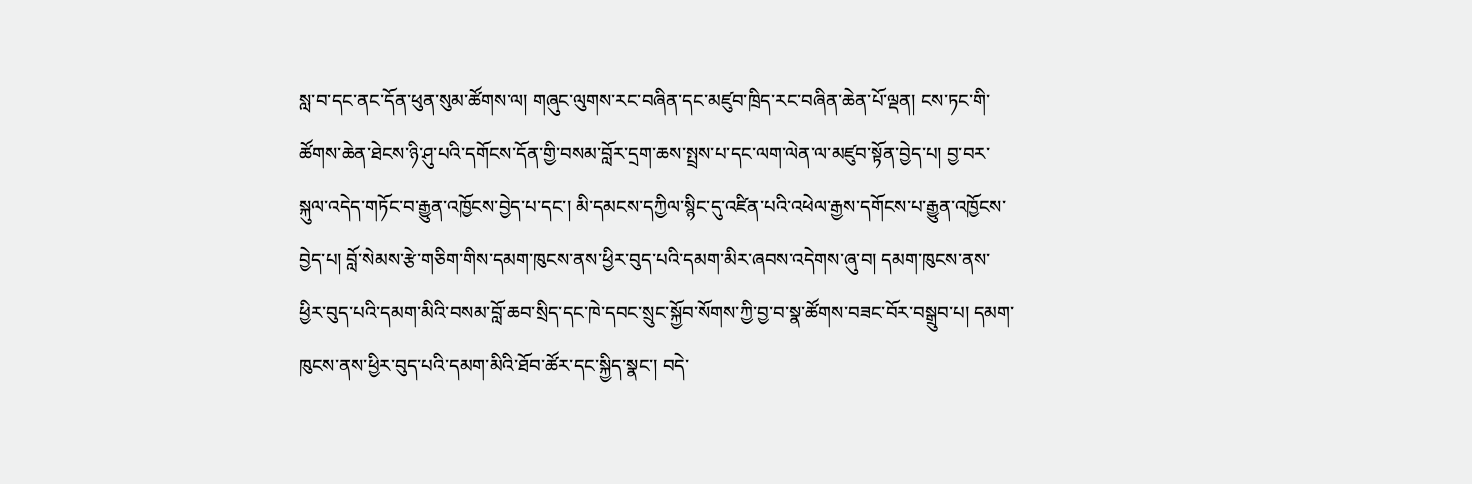སླ་བ་དང་ནང་དོན་ཕུན་སུམ་ཚོགས་ལ། གཞུང་ལུགས་རང་བཞིན་དང་མཛུབ་ཁྲིད་རང་བཞིན་ཆེན་པོ་ལྡན། ངས་ཏང་གི་ཚོགས་ཆེན་ཐེངས་ཉི་ཤུ་པའི་དགོངས་དོན་གྱི་བསམ་བློར་དྲག་ཆས་སྤྲས་པ་དང་ལག་ལེན་ལ་མཛུབ་སྟོན་བྱེད་པ། བྱ་བར་སྐུལ་འདེད་གཏོང་བ་རྒྱུན་འཁྱོངས་བྱེད་པ་དང་། མི་དམངས་དཀྱིལ་སྙིང་དུ་འཛིན་པའི་འཕེལ་རྒྱས་དགོངས་པ་རྒྱུན་འཁྱོངས་བྱེད་པ། བློ་སེམས་རྩེ་གཅིག་གིས་དམག་ཁུངས་ནས་ཕྱིར་བུད་པའི་དམག་མིར་ཞབས་འདེགས་ཞུ་བ། དམག་ཁུངས་ནས་ཕྱིར་བུད་པའི་དམག་མིའི་བསམ་བློ་ཆབ་སྲིད་དང་ཁེ་དབང་སྲུང་སྐྱོབ་སོགས་ཀྱི་བྱ་བ་སྣ་ཚོགས་བཟང་བོར་བསྒྲུབ་པ། དམག་ཁུངས་ནས་ཕྱིར་བུད་པའི་དམག་མིའི་ཐོབ་ཚོར་དང་སྐྱིད་སྣང་། བདེ་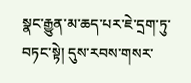སྣང་རྒྱུན་མ་ཆད་པར་ཇེ་དྲག་ཏུ་བཏང་སྟེ། དུས་རབས་གསར་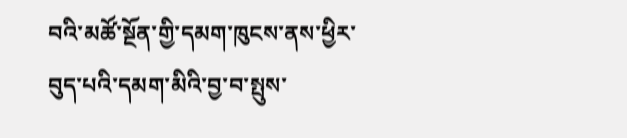བའི་མཚོ་སྔོན་གྱི་དམག་ཁུངས་ནས་ཕྱིར་བུད་པའི་དམག་མིའི་བྱ་བ་སྤུས་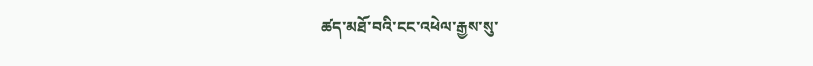ཚད་མཐོ་བའི་ངང་འཕེལ་རྒྱས་སུ་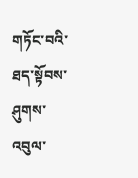གཏོང་བའི་ཐད་སྟོབས་ཤུགས་འབུལ་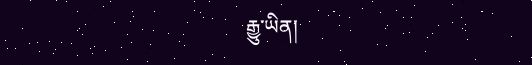རྒྱུ་ཡིན།